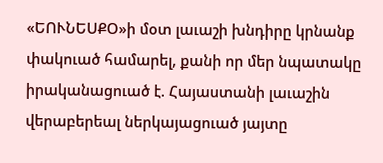«ԵՈՒՆԵՍՔՕ»ի մօտ լաւաշի խնդիրը կրնանք փակուած համարել, քանի որ մեր նպատակը իրականացուած է. Հայաստանի լաւաշին վերաբերեալ ներկայացուած յայտը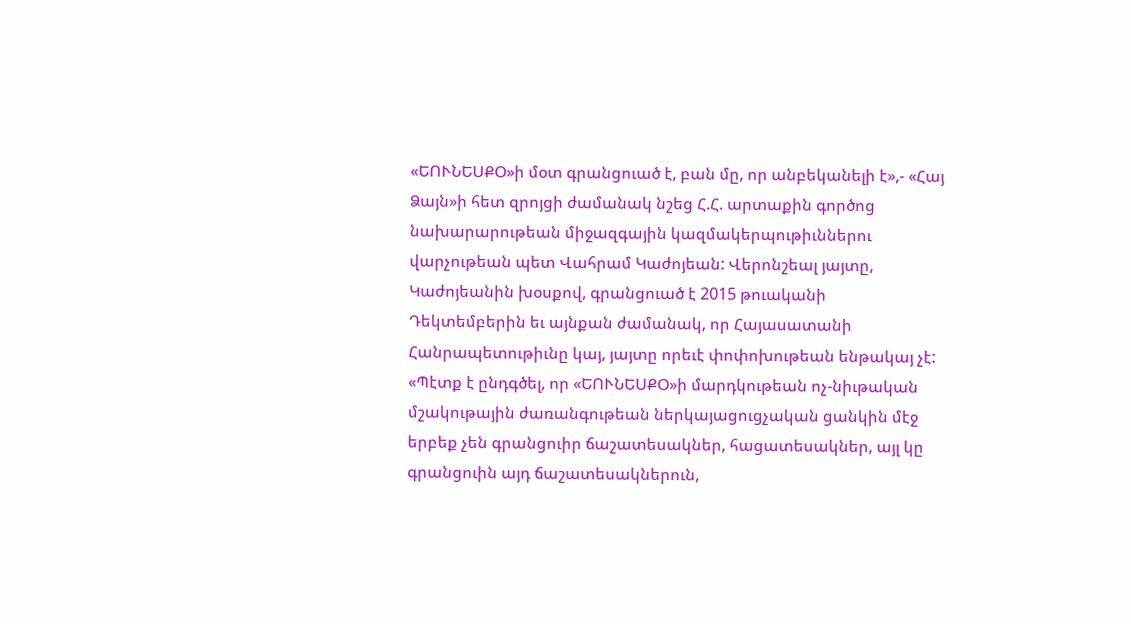«ԵՈՒՆԵՍՔՕ»ի մօտ գրանցուած է, բան մը, որ անբեկանելի է»,- «Հայ Ձայն»ի հետ զրոյցի ժամանակ նշեց Հ.Հ. արտաքին գործոց նախարարութեան միջազգային կազմակերպութիւններու վարչութեան պետ Վահրամ Կաժոյեան: Վերոնշեալ յայտը, Կաժոյեանին խօսքով, գրանցուած է 2015 թուականի Դեկտեմբերին եւ այնքան ժամանակ, որ Հայասատանի Հանրապետութիւնը կայ, յայտը որեւէ փոփոխութեան ենթակայ չէ: «Պէտք է ընդգծել, որ «ԵՈՒՆԵՍՔՕ»ի մարդկութեան ոչ-նիւթական մշակութային ժառանգութեան ներկայացուցչական ցանկին մէջ երբեք չեն գրանցուիր ճաշատեսակներ, հացատեսակներ, այլ կը գրանցուին այդ ճաշատեսակներուն,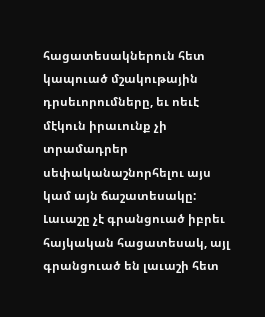հացատեսակներուն հետ կապուած մշակութային դրսեւորումները, եւ ոեւէ մէկուն իրաւունք չի տրամադրեր սեփականաշնորհելու այս կամ այն ճաշատեսակը: Լաւաշը չէ գրանցուած իբրեւ հայկական հացատեսակ, այլ գրանցուած են լաւաշի հետ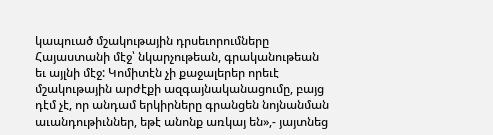կապուած մշակութային դրսեւորումները Հայաստանի մէջ՝ նկարչութեան, գրականութեան եւ այլնի մէջ: Կոմիտէն չի քաջալերեր որեւէ մշակութային արժէքի ազգայնականացումը, բայց դէմ չէ, որ անդամ երկիրները գրանցեն նոյնանման աւանդութիւններ, եթէ անոնք առկայ են»,- յայտնեց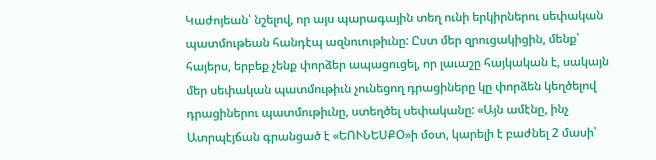Կաժոյեան՝ նշելով, որ այս պարագային տեղ ունի երկիրներու սեփական պատմութեան հանդէպ ազնուութիւնը: Ըստ մեր զրուցակիցին, մենք՝ հայերս, երբեք չենք փորձեր ապացուցել, որ լաւաշը հայկական է, սակայն մեր սեփական պատմութիւն չունեցող դրացիները կը փորձեն կեղծելով դրացիներու պատմութիւնը, ստեղծել սեփականը: «Այն ամէնը, ինչ Ատրպէյճան գրանցած է «ԵՈՒՆԵՍՔՕ»ի մօտ, կարելի է բաժնել 2 մասի՝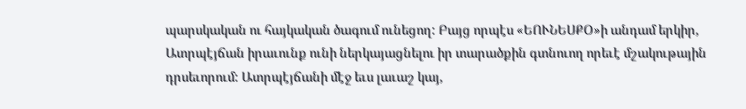պարսկական ու հայկական ծագում ունեցող: Բայց որպէս «ԵՈՒՆԵՍՔՕ»ի անդամ երկիր, Ատրպէյճան իրաւունք ունի ներկայացնելու իր տարածքին գտնուող որեւէ մշակութային դրսեւորում: Ատրպէյճանի մէջ եւս լաւաշ կայ,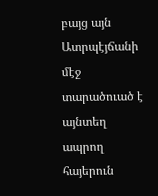բայց այն Ատրպէյճանի մէջ տարածուած է այնտեղ ապրող հայերուն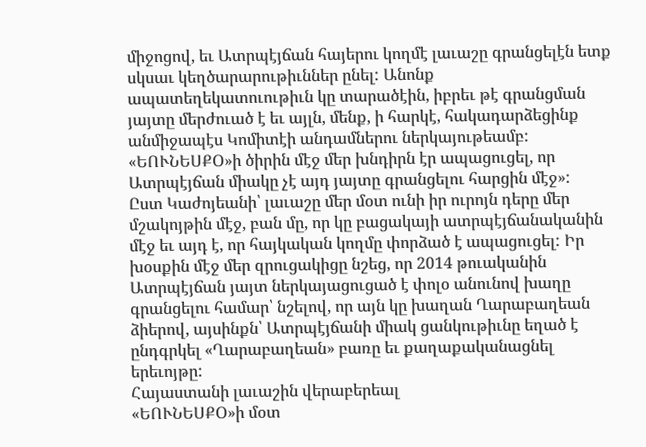միջոցով, եւ Ատրպէյճան հայերու կողմէ լաւաշը գրանցելէն ետք սկսաւ կեղծարարութիւններ ընել: Անոնք ապատեղեկատուութիւն կը տարածէին, իբրեւ թէ գրանցման յայտը մերժուած է եւ այլն, մենք, ի հարկէ, հակադարձեցինք անմիջապէս Կոմիտէի անդամներու ներկայութեամբ: «ԵՈՒՆԵՍՔՕ»ի ծիրին մէջ մեր խնդիրն էր ապացուցել, որ Ատրպէյճան միակը չէ այդ յայտը գրանցելու հարցին մէջ»:
Ըստ Կաժոյեանի՝ լաւաշը մեր մօտ ունի իր ուրոյն դերը մեր մշակոյթին մէջ, բան մը, որ կը բացակայի ատրպէյճանականին մէջ եւ այդ է, որ հայկական կողմը փորձած է ապացուցել: Իր խօսքին մէջ մեր զրուցակիցը նշեց, որ 2014 թուականին Ատրպէյճան յայտ ներկայացուցած է փոլօ անունով խաղը գրանցելու համար՝ նշելով, որ այն կը խաղան Ղարաբաղեան ձիերով, այսինքն՝ Ատրպէյճանի միակ ցանկութիւնը եղած է ընդգրկել «Ղարաբաղեան» բառը եւ քաղաքականացնել երեւոյթը:
Հայաստանի լաւաշին վերաբերեալ
«ԵՈՒՆԵՍՔՕ»ի մօտ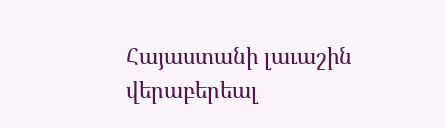Հայաստանի լաւաշին վերաբերեալ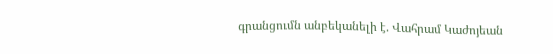գրանցումն անբեկանելի է. Վահրամ Կաժոյեան